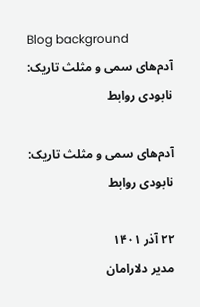Blog background
آدم‌های سمی و مثلث تاریک: نابودی روابط

آدم‌های سمی و مثلث تاریک: نابودی روابط

۲۲ آذر ۱۴۰۱
مدیر دلارامان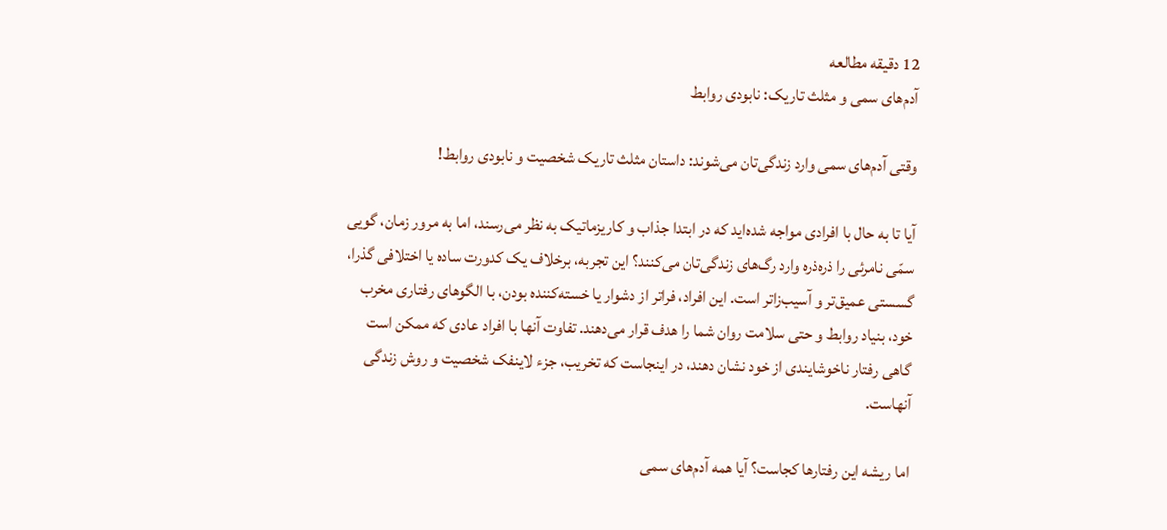12 دقیقه مطالعه
آدم‌های سمی و مثلث تاریک: نابودی روابط

وقتی آدم‌های سمی وارد زندگی‌تان می‌شوند: داستان مثلث تاریک شخصیت و نابودی روابط!

آیا تا به حال با افرادی مواجه شده‌اید که در ابتدا جذاب و کاریزماتیک به نظر می‌رسند، اما به مرور زمان، گویی سمّی نامرئی را ذره‌ذره وارد رگ‌های زندگی‌تان می‌کنند؟ این تجربه، برخلاف یک کدورت ساده یا اختلافی گذرا، گسستی عمیق‌تر و آسیب‌زا‌تر است. این افراد، فراتر از دشوار یا خسته‌کننده بودن، با الگوهای رفتاری مخرب خود، بنیاد روابط و حتی سلامت روان شما را هدف قرار می‌دهند. تفاوت آنها با افراد عادی که ممکن است گاهی رفتار ناخوشایندی از خود نشان دهند، در اینجاست که تخریب، جزء لاینفک شخصیت و روش زندگی آنهاست.

اما ریشه این رفتارها کجاست؟ آیا همه آدم‌های سمی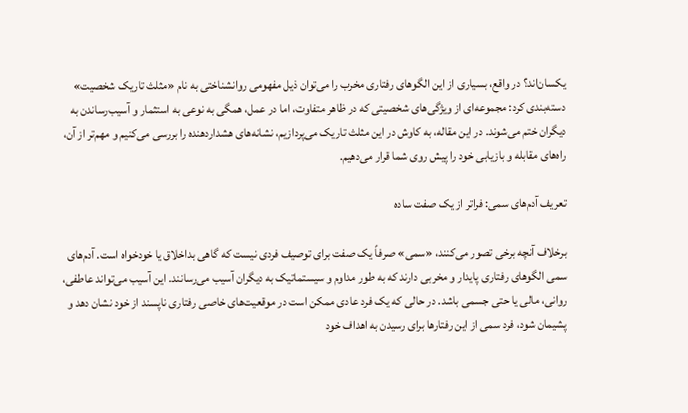یکسان‌اند؟ در واقع، بسیاری از این الگوهای رفتاری مخرب را می‌توان ذیل مفهومی روانشناختی به نام «مثلث تاریک شخصیت» دسته‌بندی کرد: مجموعه‌ای از ویژگی‌های شخصیتی که در ظاهر متفاوت، اما در عمل، همگی به نوعی به استثمار و آسیب‌رساندن به دیگران ختم می‌شوند. در این مقاله، به کاوش در این مثلث تاریک می‌پردازیم، نشانه‌های هشداردهنده را بررسی می‌کنیم و مهم‌تر از آن، راه‌های مقابله و بازیابی خود را پیش روی شما قرار می‌دهیم.

تعریف آدم‌های سمی: فراتر از یک صفت ساده

برخلاف آنچه برخی تصور می‌کنند، «سمی» صرفاً یک صفت برای توصیف فردی نیست که گاهی بداخلاق یا خودخواه است. آدم‌های سمی الگوهای رفتاری پایدار و مخربی دارند که به طور مداوم و سیستماتیک به دیگران آسیب می‌رسانند. این آسیب می‌تواند عاطفی، روانی، مالی یا حتی جسمی باشد. در حالی که یک فرد عادی ممکن است در موقعیت‌های خاصی رفتاری ناپسند از خود نشان دهد و پشیمان شود، فرد سمی از این رفتارها برای رسیدن به اهداف خود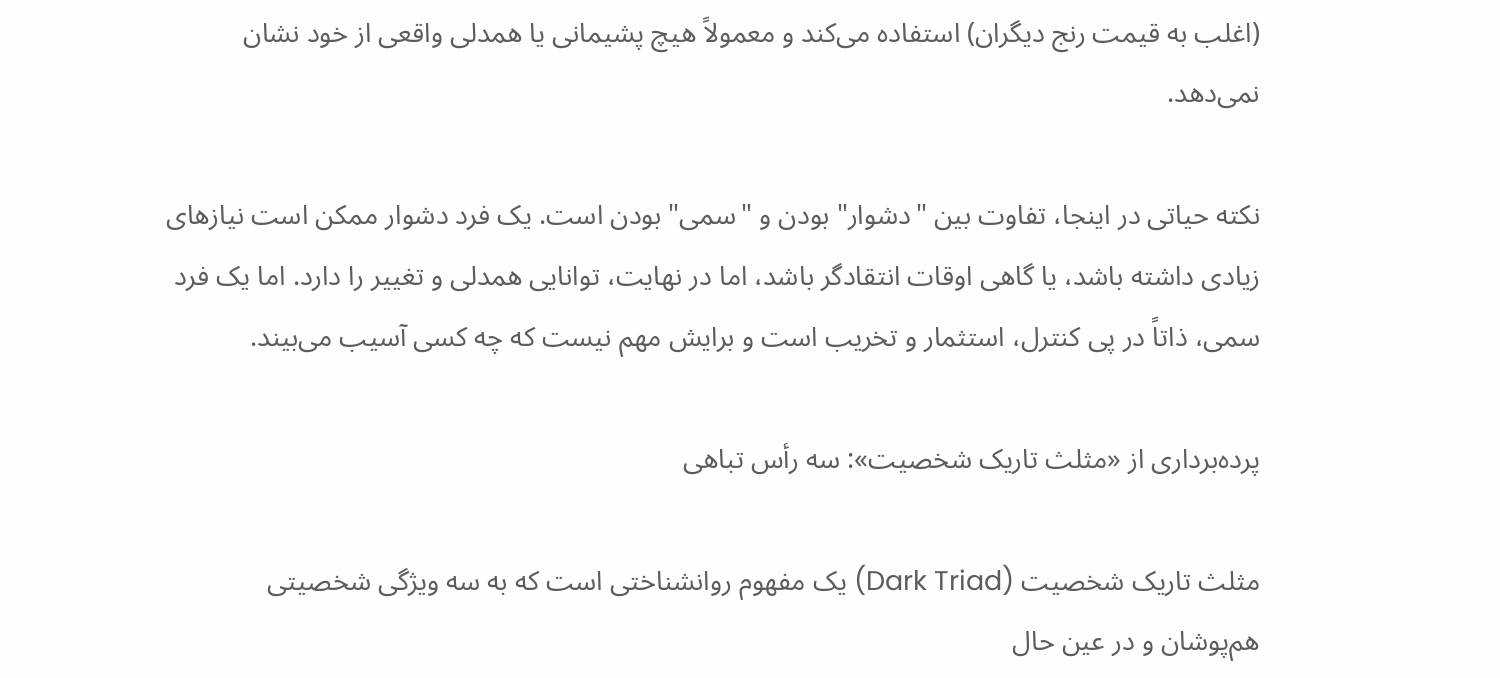(اغلب به قیمت رنج دیگران) استفاده می‌کند و معمولاً هیچ پشیمانی یا همدلی واقعی از خود نشان نمی‌دهد.

نکته حیاتی در اینجا، تفاوت بین "دشوار" بودن و "سمی" بودن است. یک فرد دشوار ممکن است نیازهای زیادی داشته باشد، یا گاهی اوقات انتقادگر باشد، اما در نهایت، توانایی همدلی و تغییر را دارد. اما یک فرد سمی، ذاتاً در پی کنترل، استثمار و تخریب است و برایش مهم نیست که چه کسی آسیب می‌بیند.

پرده‌برداری از «مثلث تاریک شخصیت»: سه رأس تباهی

مثلث تاریک شخصیت (Dark Triad) یک مفهوم روانشناختی است که به سه ویژگی شخصیتی هم‌پوشان و در عین حال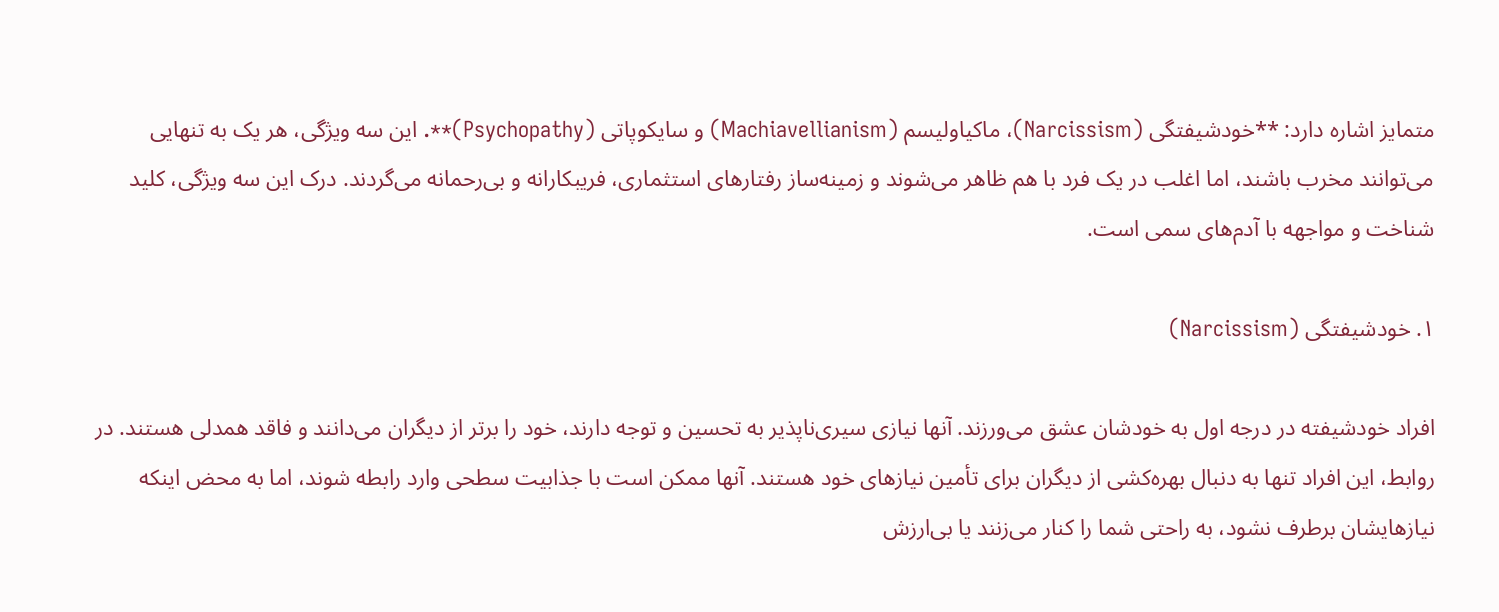متمایز اشاره دارد: **خودشیفتگی (Narcissism)، ماکیاولیسم (Machiavellianism) و سایکوپاتی (Psychopathy)**. این سه ویژگی، هر یک به تنهایی می‌توانند مخرب باشند، اما اغلب در یک فرد با هم ظاهر می‌شوند و زمینه‌ساز رفتارهای استثماری، فریبکارانه و بی‌رحمانه می‌گردند. درک این سه ویژگی، کلید شناخت و مواجهه با آدم‌های سمی است.

۱. خودشیفتگی (Narcissism)

افراد خودشیفته در درجه اول به خودشان عشق می‌ورزند. آنها نیازی سیری‌ناپذیر به تحسین و توجه دارند، خود را برتر از دیگران می‌دانند و فاقد همدلی هستند. در روابط، این افراد تنها به دنبال بهره‌کشی از دیگران برای تأمین نیازهای خود هستند. آنها ممکن است با جذابیت سطحی وارد رابطه شوند، اما به محض اینکه نیازهایشان برطرف نشود، به راحتی شما را کنار می‌زنند یا بی‌ارزش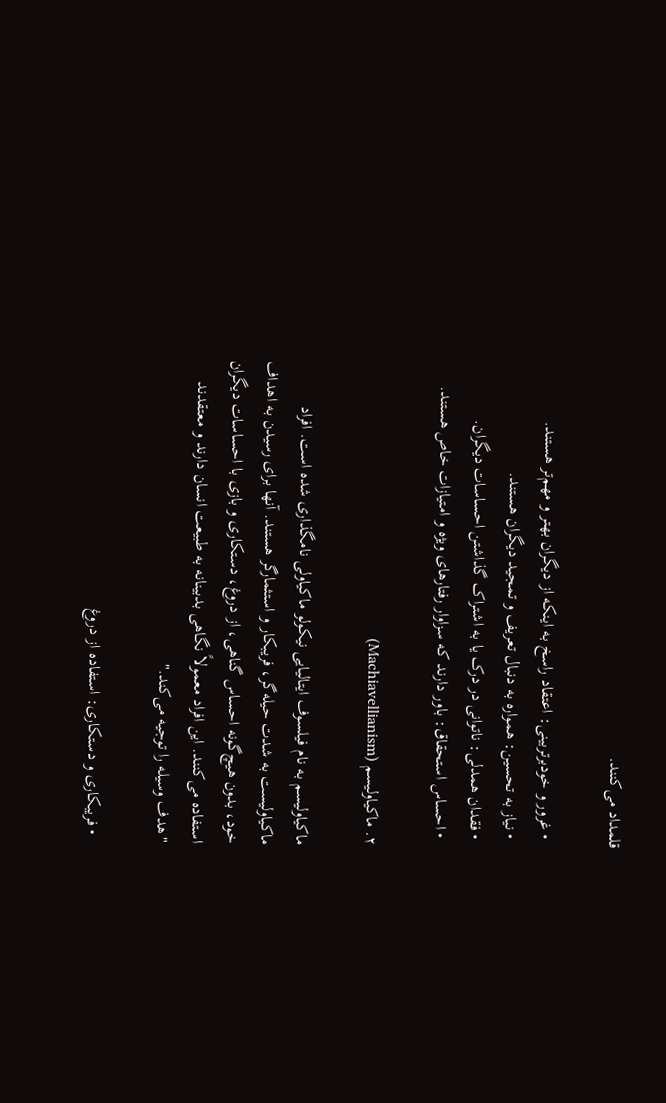قلمداد می‌کنند.

  • غرور و خودبرتربینی: اعتقاد راسخ به اینکه از دیگران بهتر و مهم‌تر هستند.
  • نیاز به تحسین: همواره به دنبال تعریف و تمجید دیگران هستند.
  • فقدان همدلی: ناتوانی در درک یا به اشتراک گذاشتن احساسات دیگران.
  • احساس استحقاق: باور دارند که سزاوار رفتارهای ویژه و امتیازات خاص هستند.

۲. ماکیاولیسم (Machiavellianism)

ماکیاولیسم به نام فیلسوف ایتالیایی نیکولو ماکیاولی نامگذاری شده است. افراد ماکیاولیست به شدت حیله‌گر، فریبکار و استثمارگر هستند. آنها برای رسیدن به اهداف خود، بدون هیچ‌گونه احساس گناهی، از دروغ، دستکاری و بازی با احساسات دیگران استفاده می‌کنند. این افراد معمولاً نگاهی بدبینانه به طبیعت انسان دارند و معتقدند "هدف وسیله را توجیه می‌کند."

  • فریبکاری و دستکاری: استفاده از دروغ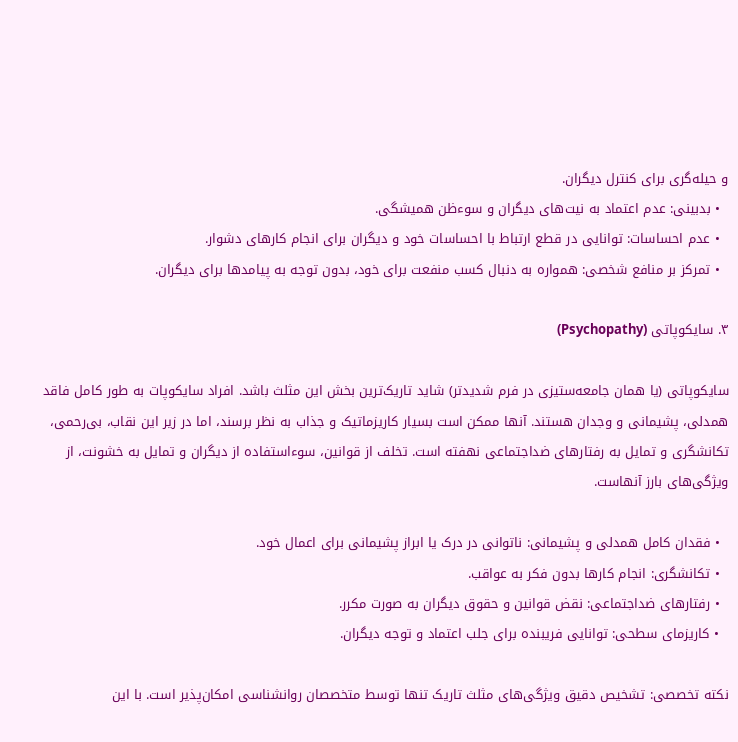و حیله‌گری برای کنترل دیگران.
  • بدبینی: عدم اعتماد به نیت‌های دیگران و سوءظن همیشگی.
  • عدم احساسات: توانایی در قطع ارتباط با احساسات خود و دیگران برای انجام کارهای دشوار.
  • تمرکز بر منافع شخصی: همواره به دنبال کسب منفعت برای خود، بدون توجه به پیامدها برای دیگران.

۳. سایکوپاتی (Psychopathy)

سایکوپاتی (یا همان جامعه‌ستیزی در فرم شدیدتر) شاید تاریک‌ترین بخش این مثلث باشد. افراد سایکوپات به طور کامل فاقد همدلی، پشیمانی و وجدان هستند. آنها ممکن است بسیار کاریزماتیک و جذاب به نظر برسند، اما در زیر این نقاب، بی‌رحمی، تکانشگری و تمایل به رفتارهای ضداجتماعی نهفته است. تخلف از قوانین، سوءاستفاده از دیگران و تمایل به خشونت، از ویژگی‌های بارز آنهاست.

  • فقدان کامل همدلی و پشیمانی: ناتوانی در درک یا ابراز پشیمانی برای اعمال خود.
  • تکانشگری: انجام کارها بدون فکر به عواقب.
  • رفتارهای ضداجتماعی: نقض قوانین و حقوق دیگران به صورت مکرر.
  • کاریزمای سطحی: توانایی فریبنده برای جلب اعتماد و توجه دیگران.

نکته تخصصی: تشخیص دقیق ویژگی‌های مثلث تاریک تنها توسط متخصصان روانشناسی امکان‌پذیر است. با این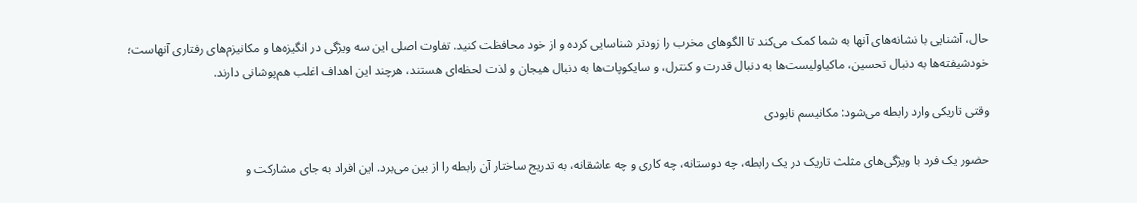حال، آشنایی با نشانه‌های آنها به شما کمک می‌کند تا الگوهای مخرب را زودتر شناسایی کرده و از خود محافظت کنید. تفاوت اصلی این سه ویژگی در انگیزه‌ها و مکانیزم‌های رفتاری آنهاست؛ خودشیفته‌ها به دنبال تحسین، ماکیاولیست‌ها به دنبال قدرت و کنترل، و سایکوپات‌ها به دنبال هیجان و لذت لحظه‌ای هستند، هرچند این اهداف اغلب هم‌پوشانی دارند.

وقتی تاریکی وارد رابطه می‌شود: مکانیسم نابودی

حضور یک فرد با ویژگی‌های مثلث تاریک در یک رابطه، چه دوستانه، چه کاری و چه عاشقانه، به تدریج ساختار آن رابطه را از بین می‌برد. این افراد به جای مشارکت و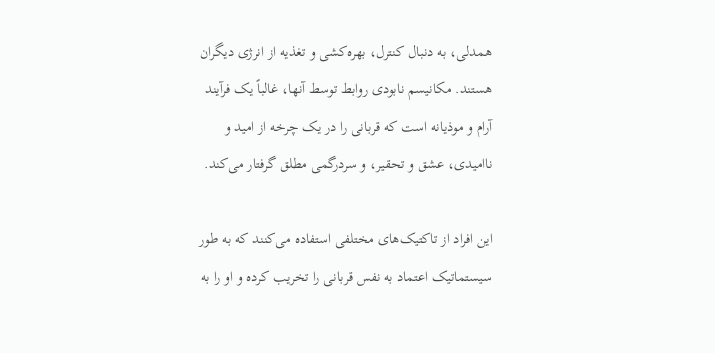همدلی، به دنبال کنترل، بهره‌کشی و تغذیه از انرژی دیگران هستند. مکانیسم نابودی روابط توسط آنها، غالباً یک فرآیند آرام و موذیانه است که قربانی را در یک چرخه از امید و ناامیدی، عشق و تحقیر، و سردرگمی مطلق گرفتار می‌کند.

این افراد از تاکتیک‌های مختلفی استفاده می‌کنند که به طور سیستماتیک اعتماد به نفس قربانی را تخریب کرده و او را به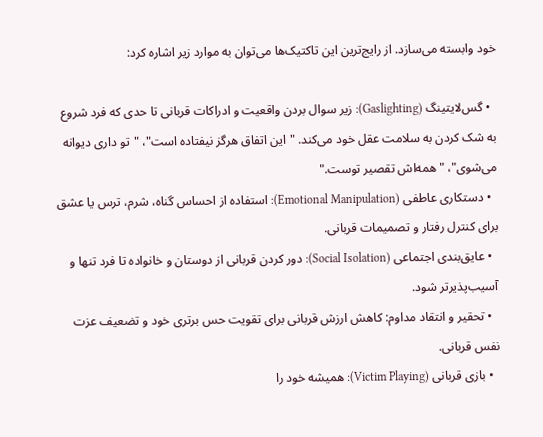خود وابسته می‌سازد. از رایج‌ترین این تاکتیک‌ها می‌توان به موارد زیر اشاره کرد:

  • گس‌لایتینگ (Gaslighting): زیر سوال بردن واقعیت و ادراکات قربانی تا حدی که فرد شروع به شک کردن به سلامت عقل خود می‌کند. "این اتفاق هرگز نیفتاده است"، "تو داری دیوانه می‌شوی"، "همه‌اش تقصیر توست."
  • دستکاری عاطفی (Emotional Manipulation): استفاده از احساس گناه، شرم، ترس یا عشق برای کنترل رفتار و تصمیمات قربانی.
  • عایق‌بندی اجتماعی (Social Isolation): دور کردن قربانی از دوستان و خانواده تا فرد تنها و آسیب‌پذیرتر شود.
  • تحقیر و انتقاد مداوم: کاهش ارزش قربانی برای تقویت حس برتری خود و تضعیف عزت نفس قربانی.
  • بازی قربانی (Victim Playing): همیشه خود را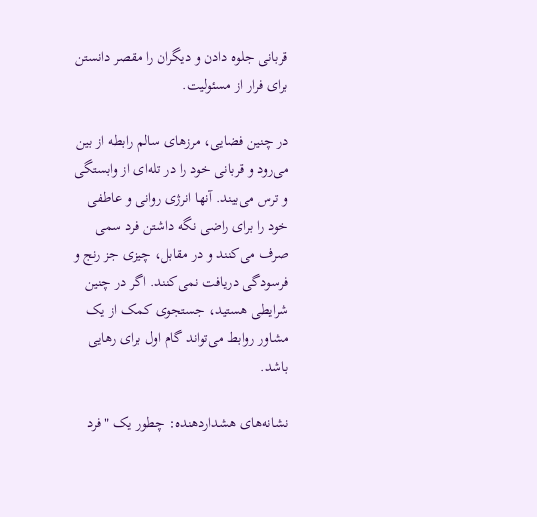قربانی جلوه دادن و دیگران را مقصر دانستن برای فرار از مسئولیت.

در چنین فضایی، مرزهای سالم رابطه از بین می‌رود و قربانی خود را در تله‌ای از وابستگی و ترس می‌بیند. آنها انرژی روانی و عاطفی خود را برای راضی نگه داشتن فرد سمی صرف می‌کنند و در مقابل، چیزی جز رنج و فرسودگی دریافت نمی‌کنند. اگر در چنین شرایطی هستید، جستجوی کمک از یک مشاور روابط می‌تواند گام اول برای رهایی باشد.

نشانه‌های هشداردهنده: چطور یک "فرد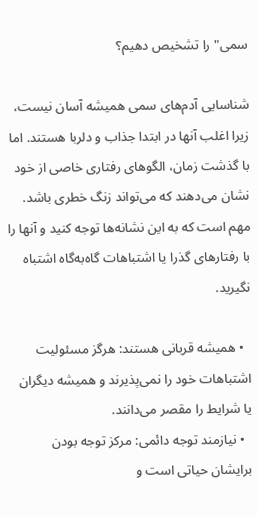سمی" را تشخیص دهیم؟

شناسایی آدم‌های سمی همیشه آسان نیست، زیرا اغلب آنها در ابتدا جذاب و دلربا هستند. اما با گذشت زمان، الگوهای رفتاری خاصی از خود نشان می‌دهند که می‌تواند زنگ خطری باشد. مهم است که به این نشانه‌ها توجه کنید و آنها را با رفتارهای گذرا یا اشتباهات گاه‌به‌گاه اشتباه نگیرید.

  • همیشه قربانی هستند: هرگز مسئولیت اشتباهات خود را نمی‌پذیرند و همیشه دیگران یا شرایط را مقصر می‌دانند.
  • نیازمند توجه دائمی: مرکز توجه بودن برایشان حیاتی است و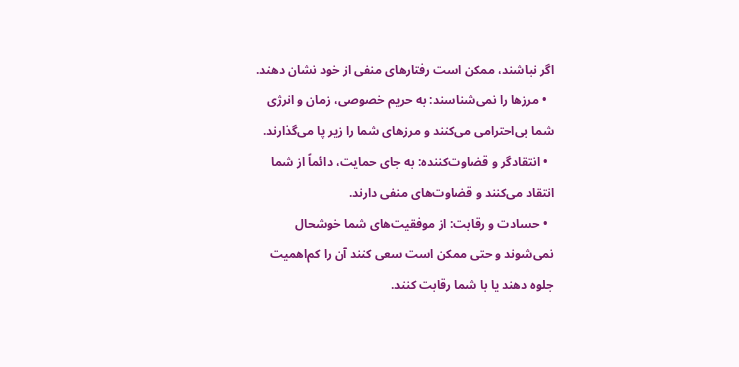اگر نباشند، ممکن است رفتارهای منفی از خود نشان دهند.
  • مرزها را نمی‌شناسند: به حریم خصوصی، زمان و انرژی شما بی‌احترامی می‌کنند و مرزهای شما را زیر پا می‌گذارند.
  • انتقادگر و قضاوت‌کننده: به جای حمایت، دائماً از شما انتقاد می‌کنند و قضاوت‌های منفی دارند.
  • حسادت و رقابت: از موفقیت‌های شما خوشحال نمی‌شوند و حتی ممکن است سعی کنند آن را کم‌اهمیت جلوه دهند یا با شما رقابت کنند.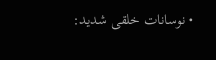• نوسانات خلقی شدید: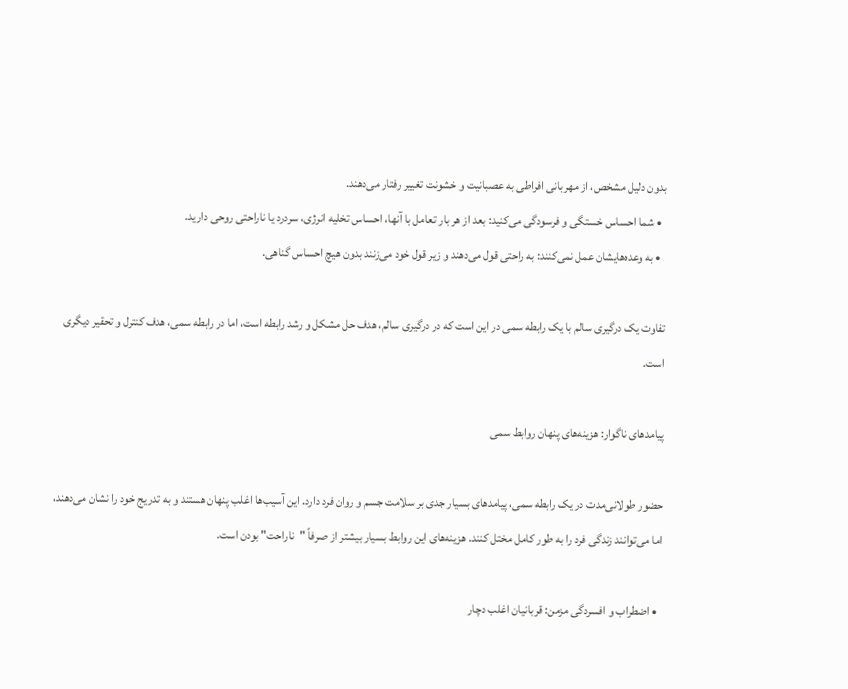بدون دلیل مشخص، از مهربانی افراطی به عصبانیت و خشونت تغییر رفتار می‌دهند.
  • شما احساس خستگی و فرسودگی می‌کنید: بعد از هر بار تعامل با آنها، احساس تخلیه انرژی، سردرد یا ناراحتی روحی دارید.
  • به وعده‌هایشان عمل نمی‌کنند: به راحتی قول می‌دهند و زیر قول خود می‌زنند بدون هیچ احساس گناهی.

تفاوت یک درگیری سالم با یک رابطه سمی در این است که در درگیری سالم، هدف حل مشکل و رشد رابطه است، اما در رابطه سمی، هدف کنترل و تحقیر دیگری است.

پیامدهای ناگوار: هزینه‌های پنهان روابط سمی

حضور طولانی‌مدت در یک رابطه سمی، پیامدهای بسیار جدی بر سلامت جسم و روان فرد دارد. این آسیب‌ها اغلب پنهان هستند و به تدریج خود را نشان می‌دهند، اما می‌توانند زندگی فرد را به طور کامل مختل کنند. هزینه‌های این روابط بسیار بیشتر از صرفاً "ناراحت" بودن است.

  • اضطراب و افسردگی مزمن: قربانیان اغلب دچار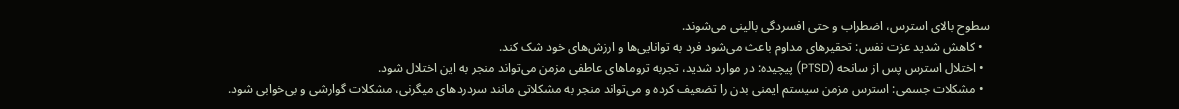سطوح بالای استرس، اضطراب و حتی افسردگی بالینی می‌شوند.
  • کاهش شدید عزت نفس: تحقیرهای مداوم باعث می‌شود فرد به توانایی‌ها و ارزش‌های خود شک کند.
  • اختلال استرس پس از سانحه (PTSD) پیچیده: در موارد شدید، تجربه تروماهای عاطفی مزمن می‌تواند منجر به این اختلال شود.
  • مشکلات جسمی: استرس مزمن سیستم ایمنی بدن را تضعیف کرده و می‌تواند منجر به مشکلاتی مانند سردردهای میگرنی، مشکلات گوارشی و بی‌خوابی شود.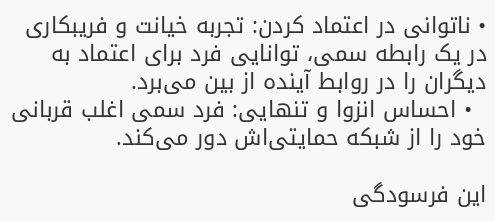• ناتوانی در اعتماد کردن: تجربه خیانت و فریبکاری در یک رابطه سمی، توانایی فرد برای اعتماد به دیگران را در روابط آینده از بین می‌برد.
  • احساس انزوا و تنهایی: فرد سمی اغلب قربانی خود را از شبکه حمایتی‌اش دور می‌کند.

این فرسودگی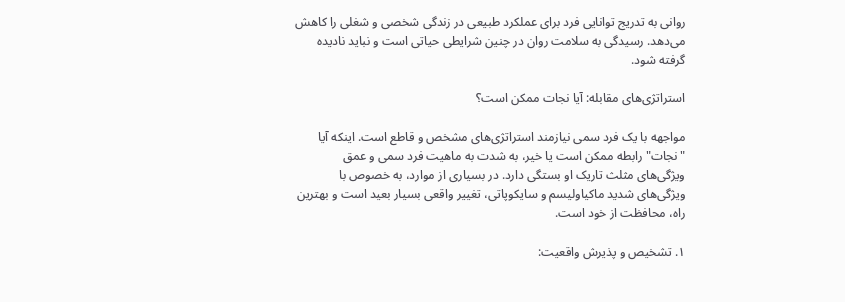روانی به تدریج توانایی فرد برای عملکرد طبیعی در زندگی شخصی و شغلی را کاهش می‌دهد. رسیدگی به سلامت روان در چنین شرایطی حیاتی است و نباید نادیده گرفته شود.

استراتژی‌های مقابله: آیا نجات ممکن است؟

مواجهه با یک فرد سمی نیازمند استراتژی‌های مشخص و قاطع است. اینکه آیا "نجات" رابطه ممکن است یا خیر، به شدت به ماهیت فرد سمی و عمق ویژگی‌های مثلث تاریک او بستگی دارد. در بسیاری از موارد، به خصوص با ویژگی‌های شدید ماکیاولیسم و سایکوپاتی، تغییر واقعی بسیار بعید است و بهترین راه، محافظت از خود است.

۱. تشخیص و پذیرش واقعیت: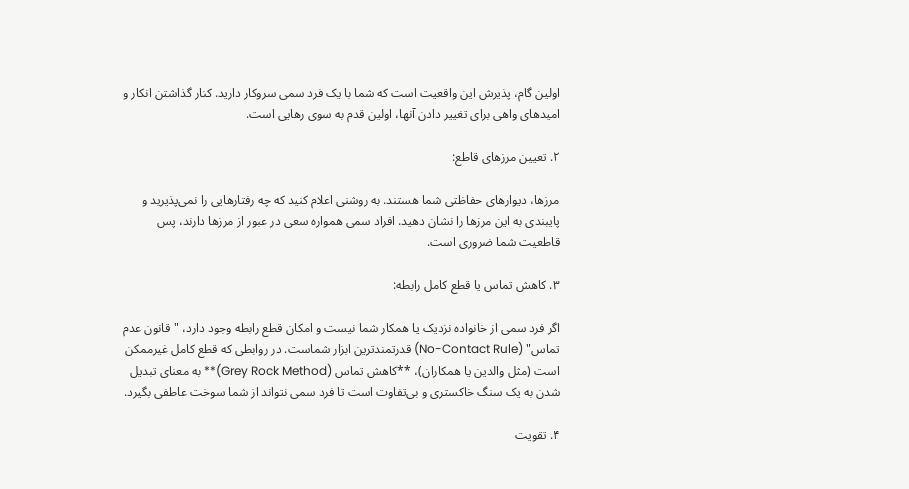اولین گام، پذیرش این واقعیت است که شما با یک فرد سمی سروکار دارید. کنار گذاشتن انکار و امیدهای واهی برای تغییر دادن آنها، اولین قدم به سوی رهایی است.

۲. تعیین مرزهای قاطع:

مرزها، دیوارهای حفاظتی شما هستند. به روشنی اعلام کنید که چه رفتارهایی را نمی‌پذیرید و پایبندی به این مرزها را نشان دهید. افراد سمی همواره سعی در عبور از مرزها دارند، پس قاطعیت شما ضروری است.

۳. کاهش تماس یا قطع کامل رابطه:

اگر فرد سمی از خانواده نزدیک یا همکار شما نیست و امکان قطع رابطه وجود دارد، "قانون عدم تماس" (No-Contact Rule) قدرتمندترین ابزار شماست. در روابطی که قطع کامل غیرممکن است (مثل والدین یا همکاران)، **کاهش تماس (Grey Rock Method)** به معنای تبدیل شدن به یک سنگ خاکستری و بی‌تفاوت است تا فرد سمی نتواند از شما سوخت عاطفی بگیرد.

۴. تقویت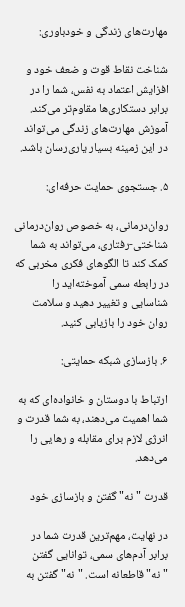مهارت‌های زندگی و خودباوری:

شناخت نقاط قوت و ضعف خود و افزایش اعتماد به نفس، شما را در برابر دستکاری‌ها مقاوم‌تر می‌کند. آموزش مهارت‌های زندگی می‌تواند در این زمینه بسیار یاری‌رسان باشد.

۵. جستجوی حمایت حرفه‌ای:

روان‌درمانی، به خصوص روان‌درمانی شناختی-رفتاری، می‌تواند به شما کمک کند تا الگوهای فکری مخربی که در رابطه سمی آموخته‌اید را شناسایی و تغییر دهید و سلامت روان خود را بازیابی کنید.

۶. بازسازی شبکه حمایتی:

ارتباط با دوستان و خانواده‌ای که به شما اهمیت می‌دهند، به شما قدرت و انرژی لازم برای مقابله و رهایی را می‌دهد.

قدرت "نه" گفتن و بازسازی خود

در نهایت، مهم‌ترین قدرت شما در برابر آدم‌های سمی، توانایی گفتن "نه" قاطعانه است. "نه" گفتن به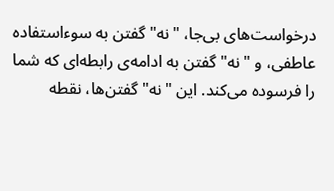درخواست‌های بی‌جا، "نه" گفتن به سوءاستفاده عاطفی، و "نه" گفتن به ادامه‌ی رابطه‌ای که شما را فرسوده می‌کند. این "نه" گفتن‌ها، نقطه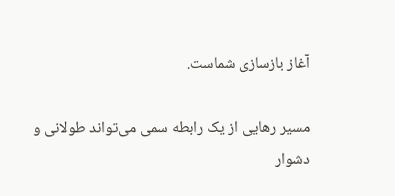آغاز بازسازی شماست.

مسیر رهایی از یک رابطه سمی می‌تواند طولانی و دشوار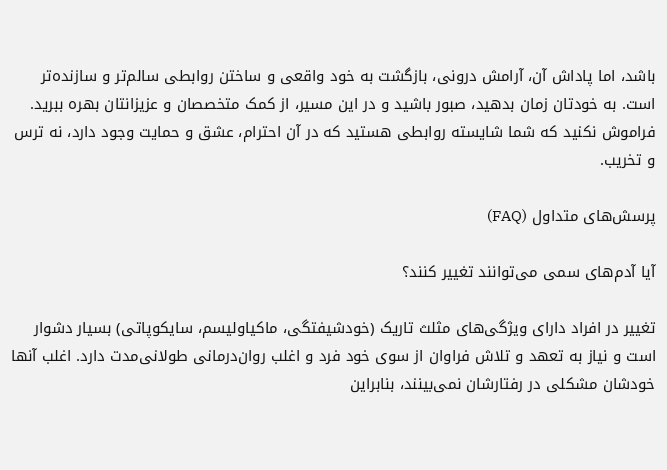باشد، اما پاداش آن، آرامش درونی، بازگشت به خود واقعی و ساختن روابطی سالم‌تر و سازنده‌تر است. به خودتان زمان بدهید، صبور باشید و در این مسیر، از کمک متخصصان و عزیزانتان بهره ببرید. فراموش نکنید که شما شایسته روابطی هستید که در آن احترام، عشق و حمایت وجود دارد، نه ترس و تخریب.

پرسش‌های متداول (FAQ)

آیا آدم‌های سمی می‌توانند تغییر کنند؟

تغییر در افراد دارای ویژگی‌های مثلث تاریک (خودشیفتگی، ماکیاولیسم، سایکوپاتی) بسیار دشوار است و نیاز به تعهد و تلاش فراوان از سوی خود فرد و اغلب روان‌درمانی طولانی‌مدت دارد. اغلب آنها خودشان مشکلی در رفتارشان نمی‌بینند، بنابراین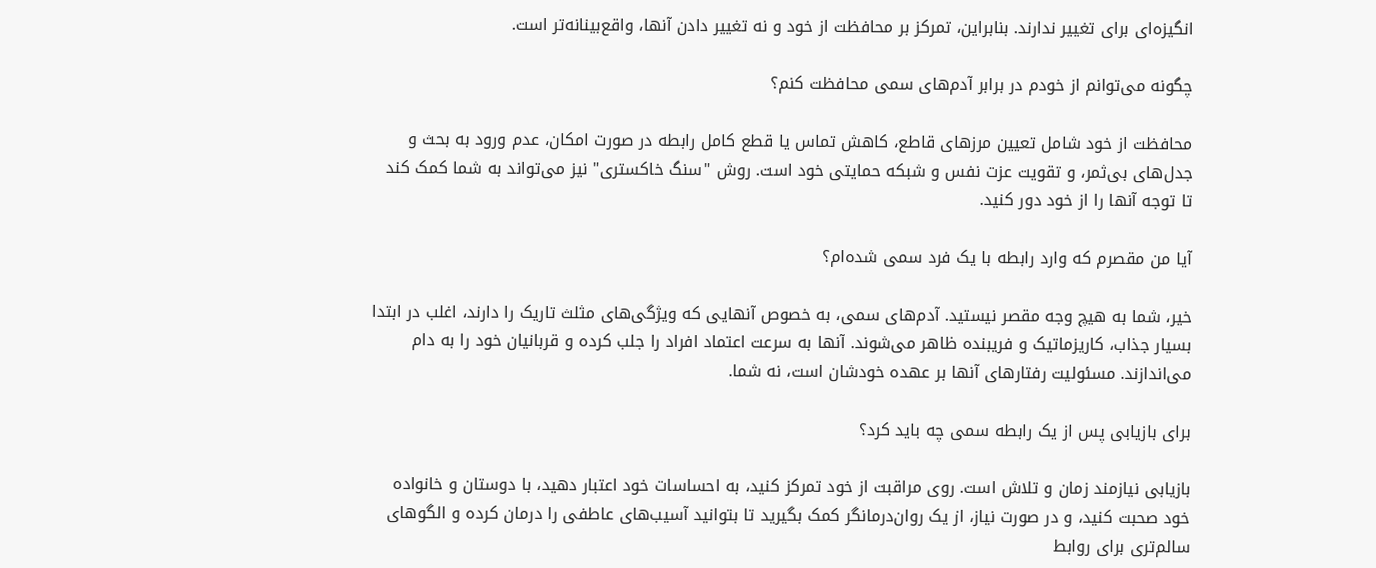انگیزه‌ای برای تغییر ندارند. بنابراین، تمرکز بر محافظت از خود و نه تغییر دادن آنها، واقع‌بینانه‌تر است.

چگونه می‌توانم از خودم در برابر آدم‌های سمی محافظت کنم؟

محافظت از خود شامل تعیین مرزهای قاطع، کاهش تماس یا قطع کامل رابطه در صورت امکان، عدم ورود به بحث و جدل‌های بی‌ثمر، و تقویت عزت نفس و شبکه حمایتی خود است. روش "سنگ خاکستری" نیز می‌تواند به شما کمک کند تا توجه آنها را از خود دور کنید.

آیا من مقصرم که وارد رابطه با یک فرد سمی شده‌ام؟

خیر، شما به هیچ وجه مقصر نیستید. آدم‌های سمی، به خصوص آنهایی که ویژگی‌های مثلث تاریک را دارند، اغلب در ابتدا بسیار جذاب، کاریزماتیک و فریبنده ظاهر می‌شوند. آنها به سرعت اعتماد افراد را جلب کرده و قربانیان خود را به دام می‌اندازند. مسئولیت رفتارهای آنها بر عهده خودشان است، نه شما.

برای بازیابی پس از یک رابطه سمی چه باید کرد؟

بازیابی نیازمند زمان و تلاش است. روی مراقبت از خود تمرکز کنید، به احساسات خود اعتبار دهید، با دوستان و خانواده خود صحبت کنید، و در صورت نیاز، از یک روان‌درمانگر کمک بگیرید تا بتوانید آسیب‌های عاطفی را درمان کرده و الگوهای سالم‌تری برای روابط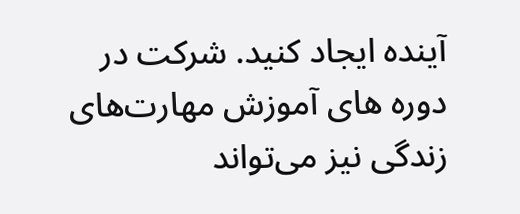آینده ایجاد کنید. شرکت در دوره های آموزش مهارت‌های زندگی نیز می‌تواند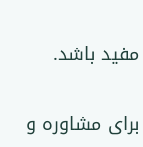مفید باشد.

برای مشاوره و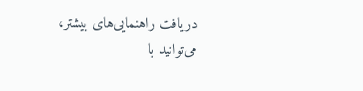دریافت راهنمایی‌های بیشتر، می‌توانید با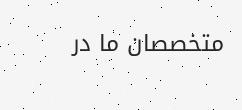متخصصان ما در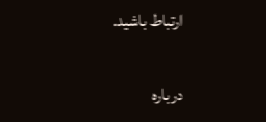ارتباط باشید.

درباره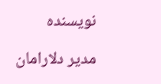نویسنده

مدیر دلارامان